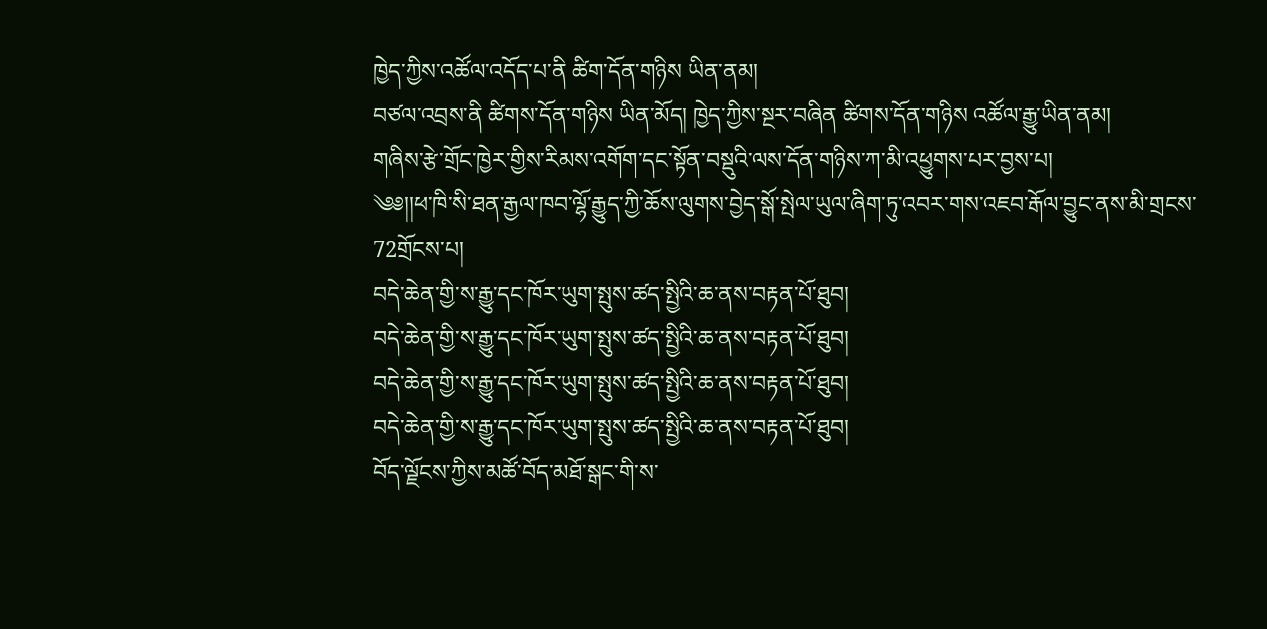ཁྱེད་ཀྱིས་འཚོལ་འདོད་པ་ནི ཚིག་དོན་གཉིས ཡིན་ནམ།
བཙལ་འབྲས་ནི ཚིགས་དོན་གཉིས ཡིན་མོད། ཁྱེད་ཀྱིས་སྔར་བཞིན ཚིགས་དོན་གཉིས འཚོལ་རྒྱུ་ཡིན་ནམ།
གཞིས་རྩེ་གྲོང་ཁྱེར་གྱིས་རིམས་འགོག་དང་སྟོན་བསྡུའི་ལས་དོན་གཉིས་ཀ་མི་འཕྱུགས་པར་བྱས་པ།
༄༅།།ཕ་ཁི་སི་ཐན་རྒྱལ་ཁབ་ལྷོ་རྒྱུད་ཀྱི་ཆོས་ལུགས་བྱེད་སྒོ་སྤེལ་ཡུལ་ཞིག་ཏུ་འབར་གས་འཇབ་རྒོལ་བྱུང་ནས་མི་གྲངས་72གྲོངས་པ།
བདེ་ཆེན་གྱི་ས་རྒྱུ་དང་ཁོར་ཡུག་སྤུས་ཚད་སྤྱིའི་ཆ་ནས་བརྟན་པོ་ཐུབ།
བདེ་ཆེན་གྱི་ས་རྒྱུ་དང་ཁོར་ཡུག་སྤུས་ཚད་སྤྱིའི་ཆ་ནས་བརྟན་པོ་ཐུབ།
བདེ་ཆེན་གྱི་ས་རྒྱུ་དང་ཁོར་ཡུག་སྤུས་ཚད་སྤྱིའི་ཆ་ནས་བརྟན་པོ་ཐུབ།
བདེ་ཆེན་གྱི་ས་རྒྱུ་དང་ཁོར་ཡུག་སྤུས་ཚད་སྤྱིའི་ཆ་ནས་བརྟན་པོ་ཐུབ།
བོད་ལྗོངས་ཀྱིས་མཚོ་བོད་མཐོ་སྒང་གི་ས་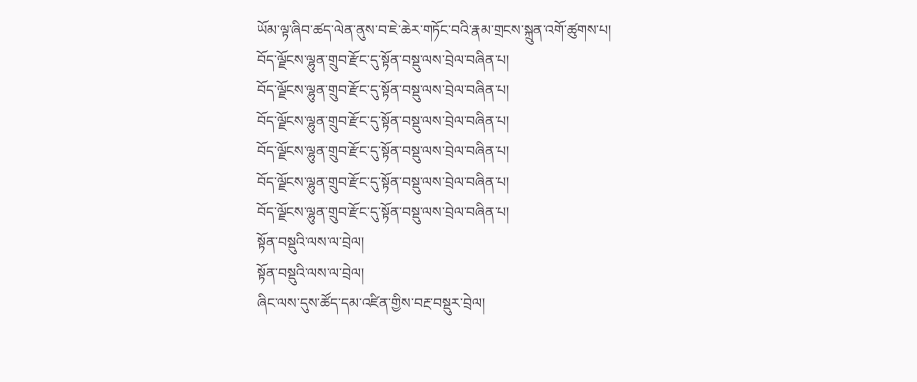ཡོམ་ལྟ་ཞིབ་ཚད་ལེན་ནུས་བ་ཇེ་ཆེར་གཏོང་བའི་རྣམ་གྲངས་སྐྲུན་འགོ་ཚུགས་པ།
བོད་ལྗོངས་ལྷུན་གྲུབ་རྫོང་དུ་སྟོན་བསྡུ་ལས་བྲེལ་བཞིན་པ།
བོད་ལྗོངས་ལྷུན་གྲུབ་རྫོང་དུ་སྟོན་བསྡུ་ལས་བྲེལ་བཞིན་པ།
བོད་ལྗོངས་ལྷུན་གྲུབ་རྫོང་དུ་སྟོན་བསྡུ་ལས་བྲེལ་བཞིན་པ།
བོད་ལྗོངས་ལྷུན་གྲུབ་རྫོང་དུ་སྟོན་བསྡུ་ལས་བྲེལ་བཞིན་པ།
བོད་ལྗོངས་ལྷུན་གྲུབ་རྫོང་དུ་སྟོན་བསྡུ་ལས་བྲེལ་བཞིན་པ།
བོད་ལྗོངས་ལྷུན་གྲུབ་རྫོང་དུ་སྟོན་བསྡུ་ལས་བྲེལ་བཞིན་པ།
སྟོན་བསྡུའི་ལས་ལ་བྲེལ།
སྟོན་བསྡུའི་ལས་ལ་བྲེལ།
ཞིང་ལས་དུས་ཚོད་དམ་འཛིན་གྱིས་བརྔ་བསྡུར་བྲེལ།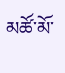མཚོ་མོ་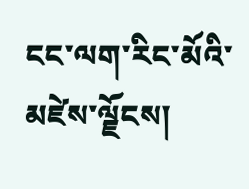ངང་ལག་རིང་མོའི་མཛེས་ལྗོངས།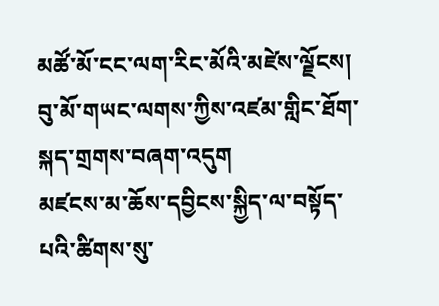མཚོ་མོ་ངང་ལག་རིང་མོའི་མཛེས་ལྗོངས།
བུ་མོ་གཡང་ལགས་ཀྱིས་འཛམ་གླིང་ཐོག་སྐད་གྲགས་བཞག་འདུག
མཛངས་མ་ཆོས་དབྱིངས་སྐྱིད་ལ་བསྟོད་པའི་ཚིགས་སུ་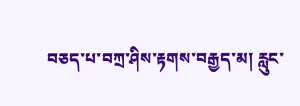བཅད་པ་བཀྲ་ཤིས་རྟགས་བརྒྱད་མ། རླུང་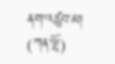ནག་འཚུབ་མ། (ཀན་ལྷོ)